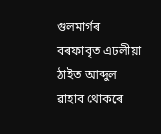গুলমাৰ্গৰ বৰফাবৃত এঢলীয়া ঠাইত আব্দুল ৱাহাব থোকৰে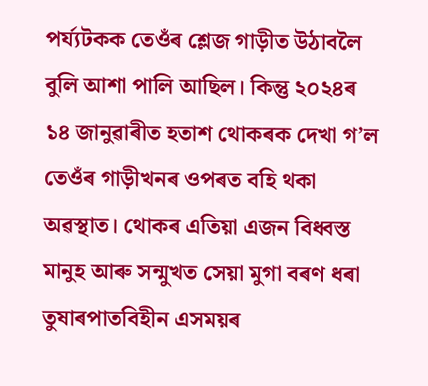পৰ্য্যটকক তেওঁৰ শ্লেজ গাড়ীত উঠাবলৈ বুলি আশা পালি আছিল। কিন্তু ২০২৪ৰ ১৪ জানুৱাৰীত হতাশ থোকৰক দেখা গ’ল তেওঁৰ গাড়ীখনৰ ওপৰত বহি থকা অৱস্থাত। থোকৰ এতিয়া এজন বিধ্বস্ত মানুহ আৰু সন্মুখত সেয়া মুগা বৰণ ধৰা তুষাৰপাতবিহীন এসময়ৰ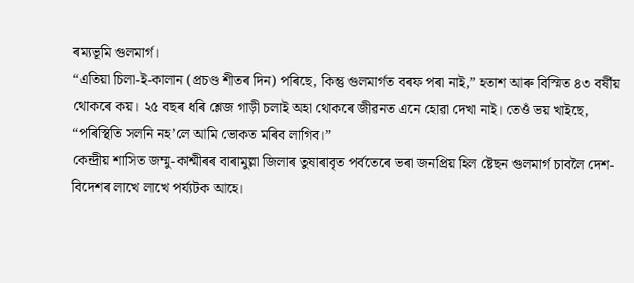ৰম্যভূমি গুলমাৰ্গ।
“এতিয়া চিলা-ই-কালান (প্ৰচণ্ড শীতৰ দিন) পৰিছে, কিন্তু গুলমাৰ্গত বৰফ পৰা নাই,” হতাশ আৰু বিস্মিত ৪৩ বৰ্ষীয় থোকৰে কয়। ২৫ বছৰ ধৰি শ্লেজ গাড়ী চলাই অহা থোকৰে জীৱনত এনে হোৱা দেখা নাই। তেওঁ ভয় খাইছে, “পৰিস্থিতি সলনি নহ’লে আমি ভোকত মৰিব লাগিব।”
কেন্দ্ৰীয় শাসিত জম্মু-কাশ্মীৰৰ বাৰামুল্লা জিলাৰ তুষাৰাবৃত পৰ্বতেৰে ভৰা জনপ্ৰিয় হিল ষ্টেছন গুলমাৰ্গ চাবলৈ দেশ-বিদেশৰ লাখে লাখে পৰ্য্যটক আহে।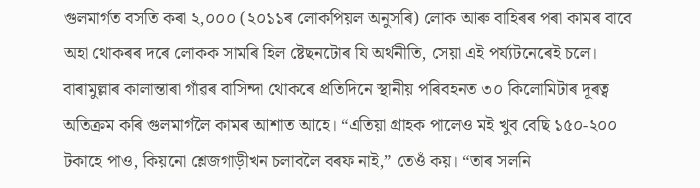গুলমাৰ্গত বসতি কৰা ২,০০০ (২০১১ৰ লোকপিয়ল অনুসৰি) লোক আৰু বাহিৰৰ পৰা কামৰ বাবে অহা থোকৰৰ দৰে লোকক সামৰি হিল ষ্টেছনটোৰ যি অৰ্থনীতি, সেয়া এই পৰ্য্যটনেৰেই চলে।
বাৰামুল্লাৰ কালান্তাৰা গাঁৱৰ বাসিন্দা থোকৰে প্ৰতিদিনে স্থানীয় পৰিবহনত ৩০ কিলোমিটাৰ দূৰত্ব অতিক্ৰম কৰি গুলমাৰ্গলৈ কামৰ আশাত আহে। “এতিয়া গ্ৰাহক পালেও মই খুব বেছি ১৫০-২০০ টকাহে পাও, কিয়নো শ্লেজগাড়ীখন চলাবলৈ বৰফ নাই,” তেওঁ কয়। “তাৰ সলনি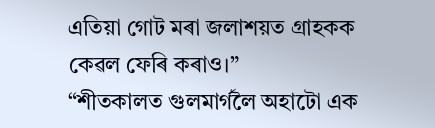এতিয়া গোট মৰা জলাশয়ত গ্ৰাহকক কেৱল ফেৰি কৰাও।”
“শীতকালত গুলমাৰ্গলৈ অহাটো এক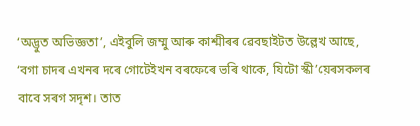‘অদ্ভুত অভিজ্ঞতা’, এইবুলি জম্মু আৰু কাশ্মীৰৰ ৱেবছাইটত উল্লেখ আছে, ‘বগা চাদৰ এখনৰ দৰে গোটেইখন বৰফেৰে ভৰি থাকে, যিটো স্কী’য়েৰসকলৰ বাবে সৰগ সদৃশ। তাত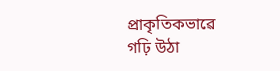প্ৰাকৃতিকভাৱে গঢ়ি উঠা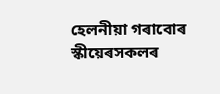হেলনীয়া গৰাবোৰ স্কীয়েৰসকলৰ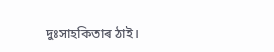দুঃসাহকিতাৰ ঠাই।